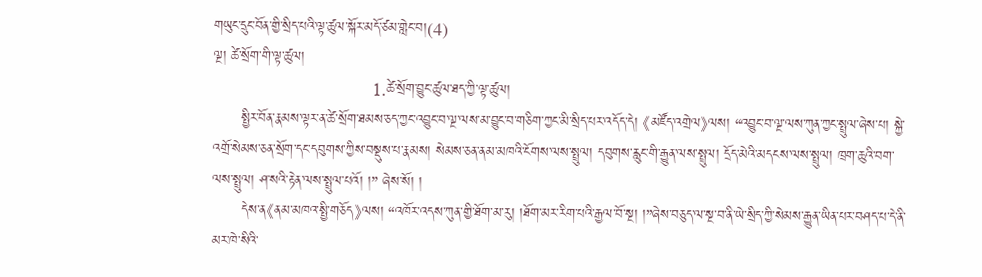གཡུང་དྲུང་བོན་གྱི་སྲིད་པའི་ལྟ་ཚུལ་སྐོར་མདོ་ཙམ་གླེང་བ།(4)
ལྔ། ཚེ་སྲོག་གི་ལྟ་ཚུལ།
                                  1.ཚེ་སྲོག་བྱུང་ཚུལ་ཐད་ཀྱི་ལྟ་ཚུལ།
      སྤྱིར་བོན་རྣམས་ལྟར་ན་ཚེ་སྲོག་ཐམས་ཅད་ཀྱང་འབྱུང་བ་ལྔ་ལས་མ་བྱུང་བ་གཅིག་ཀྱང་མི་སྲིད་པར་འདོད་དེ། 《མཛོད་འགྲེལ》ལས། “འབྱུང་བ་ལྔ་ལས་ཀུན་ཀྱང་སྤྲུལ་ཞེས་པ། སྐྱེ་འགྲོ་སེམས་ཅན་སྲོག་དང་དབུགས་ཀྱིས་བསྡུས་པ་རྣམས། སེམས་ཅན་ནམ་མཁའི་ངོགས་ལས་སྤྲུལ། དབུགས་རླུང་གི་རྒྱུན་ལས་སྤྲུལ། དྲོད་མེའི་མདངས་ལས་སྤྲུལ། ཁྲག་ཆུའི་བག་ལས་སྤྲུལ། ཤ་སའི་རྟེན་ལས་སྤྲུལ་པའོ། །” ཞེས་སོ། །
      དེས་ན《ནམ་མཁའ་སྤྱི་གཅོད》ལས། “འཁོར་འདས་ཀུན་གྱི་ཐོག་མ་རུ། །ཐོག་མར་རིག་པའི་རྒྱལ་བོ་སྔ། །”ཞེས་བཅུད་ལ་སྔ་བ་ནི་ཡེ་སྲིད་ཀྱི་སེམས་རྒྱུན་ཡིན་པར་བཤད་པ་དེ་ནི་མར་ཁེ་སིའི་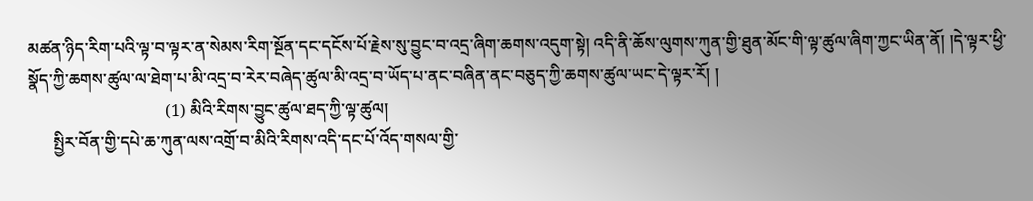མཚན་ཉིད་རིག་པའི་ལྟ་བ་ལྟར་ན་སེམས་རིག་སྔོན་དང་དངོས་པོ་རྗེས་སུ་བྱུང་བ་འདྲ་ཞིག་ཆགས་འདུག་སྟེ། འདི་ནི་ཆོས་ལུགས་ཀུན་གྱི་ཐུན་མོང་གི་ལྟ་ཚུལ་ཞིག་ཀྱང་ཡིན་ནོ། །དེ་ལྟར་ཕྱི་སྣོད་ཀྱི་ཆགས་ཚུལ་ལ་ཐེག་པ་མི་འདྲ་བ་རེར་བཞེད་ཚུལ་མི་འདྲ་བ་ཡོད་པ་ནང་བཞིན་ནང་བཅུད་ཀྱི་ཆགས་ཚུལ་ཡང་དེ་ལྟར་རོ། །
                                 (1) མིའི་རིགས་བྱུང་ཚུལ་ཐད་ཀྱི་ལྟ་ཚུལ།
      སྤྱིར་བོན་གྱི་དཔེ་ཆ་ཀུན་ལས་འགྲོ་བ་མིའི་རིགས་འདི་དང་པོ་འོད་གསལ་གྱི་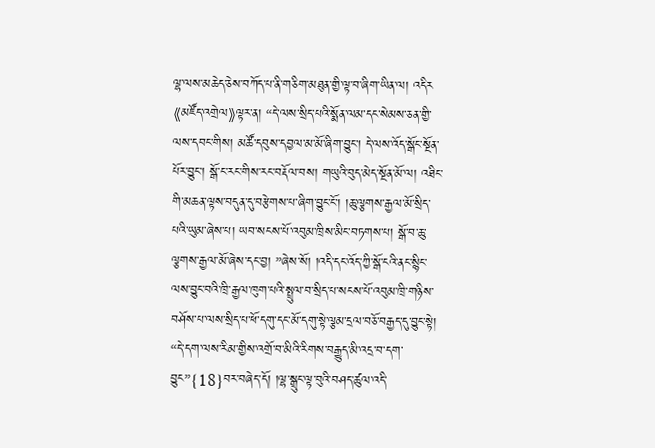ལྷ་ལས་མཆེད་ཅེས་བཀོད་པ་ནི་གཅིག་མཐུན་གྱི་ལྟ་བ་ཞིག་ཡིན་ལ། འདིར《མཛོད་འགྲེལ》ལྟར་ན། “དེ་ལས་སྲིད་པའི་སྨོན་ལམ་དང་སེམས་ཅན་གྱི་ལས་དབང་གིས། མཚོ་དབུས་དབྱལ་མ་མོ་ཞིག་བྱུང་། དེ་ལས་འོད་སྒོང་སྔོན་པོར་བྱུང་། སྒོ་ང་རང་གིས་རང་བརྡོལ་བས། གཡུའི་བུད་མེད་སྔོན་མོ་ལ། འཐིང་གི་མཆན་ལྟས་བདུན་དུ་བརྩེགས་པ་ཞིག་བྱུང་ངོ་། །ཆུ་ལྕགས་རྒྱལ་མོ་སྲིད་པའི་ཡུམ་ཞེས་པ། ཡབ་སངས་པོ་འབུམ་ཁྲིས་མིང་བཏགས་པ། སྒོ་བ་ཆུ་ལྕགས་རྒྱལ་མོ་ཞེས་དང་བྱ། ”ཞེས་སོ། །འདི་དང་འོད་ཀྱི་སྒོ་ངའི་ནང་སྙིང་ལས་བྱུང་བའི་ཁྲི་རྒྱལ་ཁུག་པའི་སྤྲུལ་བ་སྲིད་པ་སངས་པོ་འབུམ་ཁྲི་གཉིས་བཤོས་པ་ལས་སྲིད་པ་ཕོ་དགུ་དང་མོ་དགུ་སྟེ་ལྕམ་དྲལ་བཅོ་བརྒྱད་དུ་བྱུང་སྟེ། “དེ་དག་ལས་རིམ་གྱིས་འགྲོ་བ་མིའི་རིགས་བརྒྱུད་མི་འདྲ་བ་དག་བྱུང”{18}བར་བཞེད་དོ། །ལྷ་སྒྲུང་ལྟ་བུའི་བཤད་ཚུལ་འདི་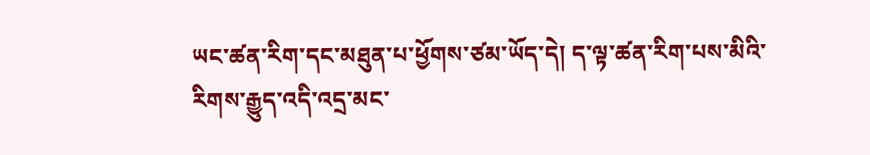ཡང་ཚན་རིག་དང་མཐུན་པ་ཕྱོགས་ཙམ་ཡོད་དེ། ད་ལྟ་ཚན་རིག་པས་མིའི་རིགས་རྒྱུད་འདི་འདྲ་མང་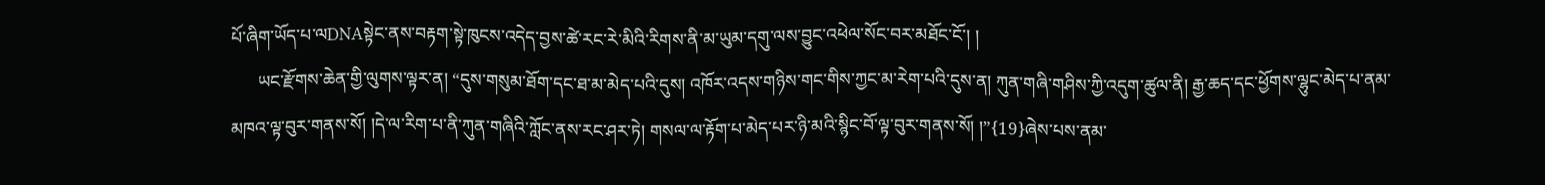པོ་ཞིག་ཡོད་པ་ལDNAསྟེང་ནས་བརྟག་སྟེ་ཁུངས་འདེད་བྱས་ཚེ་རང་རེ་མིའི་རིགས་ནི་མ་ཡུམ་དགུ་ལས་བྱུང་འཕེལ་སོང་བར་མཐོང་ངོ་། །
      ཡང་རྫོགས་ཆེན་གྱི་ལུགས་ལྟར་ན། “དུས་གསུམ་ཐོག་དང་ཐ་མ་མེད་པའི་དུས། འཁོར་འདས་གཉིས་གང་གིས་ཀྱང་མ་རེག་པའི་དུས་ན། ཀུན་གཞི་གཤིས་ཀྱི་འདུག་ཚུལ་ནི། རྒྱ་ཆད་དང་ཕྱོགས་ལྷུང་མེད་པ་ནམ་མཁའ་ལྟ་བུར་གནས་སོ། །དེ་ལ་རིག་པ་ནི་ཀུན་གཞིའི་ཀློང་ནས་རང་ཤར་ཏེ། གསལ་ལ་རྟོག་པ་མེད་པར་ཉི་མའི་སྙིང་བོ་ལྟ་བུར་གནས་སོ། །”{19}ཞེས་པས་ནམ་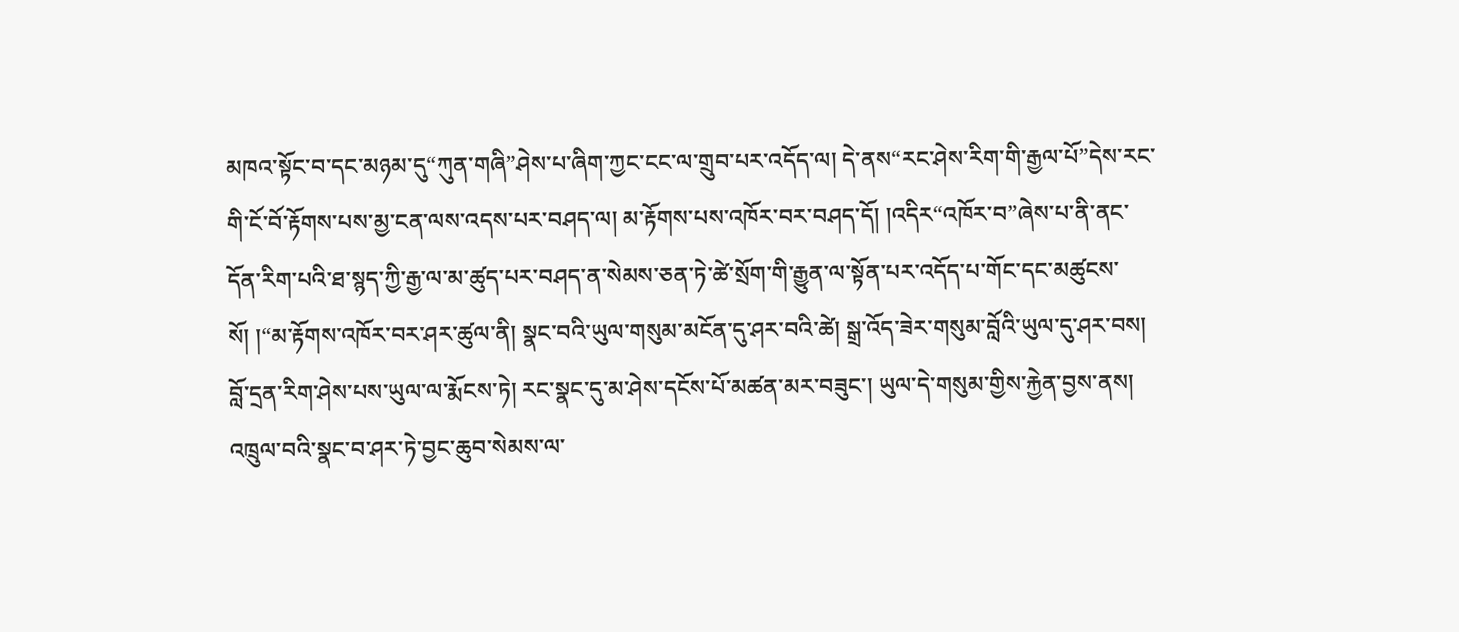མཁའ་སྟོང་བ་དང་མཉམ་དུ“ཀུན་གཞི”ཤེས་པ་ཞིག་ཀྱང་ངང་ལ་གྲུབ་པར་འདོད་ལ། དེ་ནས“རང་ཤེས་རིག་གི་རྒྱལ་པོ”དེས་རང་གི་ངོ་བོ་རྟོགས་པས་མྱ་ངན་ལས་འདས་པར་བཤད་ལ། མ་རྟོགས་པས་འཁོར་བར་བཤད་དོ། །འདིར“འཁོར་བ”ཞེས་པ་ནི་ནང་དོན་རིག་པའི་ཐ་སྙད་ཀྱི་རྒྱ་ལ་མ་ཚུད་པར་བཤད་ན་སེམས་ཅན་ཏེ་ཚེ་སྲོག་གི་རྒྱུན་ལ་སྟོན་པར་འདོད་པ་གོང་དང་མཚུངས་སོ། །“མ་རྟོགས་འཁོར་བར་ཤར་ཚུལ་ནི། སྣང་བའི་ཡུལ་གསུམ་མངོན་དུ་ཤར་བའི་ཚེ། སྒྲ་འོད་ཟེར་གསུམ་བློའི་ཡུལ་དུ་ཤར་བས། བློ་དྲན་རིག་ཤེས་པས་ཡུལ་ལ་རྨོངས་ཏེ། རང་སྣང་དུ་མ་ཤེས་དངོས་པོ་མཚན་མར་བཟུང་། ཡུལ་དེ་གསུམ་གྱིས་རྐྱེན་བྱས་ནས། འཁྲུལ་བའི་སྣང་བ་ཤར་ཏེ་བྱང་ཆུབ་སེམས་ལ་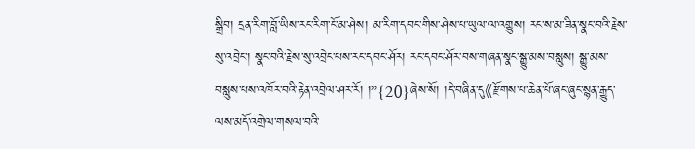སྒྲིབ། དྲན་རིག་བློ་ཡིས་རང་རིག་ངོ་མ་ཤེས། མ་རིག་དབང་གིས་ཤེས་པ་ཡུལ་ལ་འགྱུས། རང་ས་མ་ཟིན་སྣང་བའི་རྗེས་སུ་འབྲེང་། སྣང་བའི་རྗེས་སུ་འབྲེང་པས་རང་དབང་ཤོར། རང་དབང་ཤོར་བས་གཞན་སྣང་སྒྱུ་མས་བསླུས། སྒྱུ་མས་བསླུས་པས་འཁོར་བའི་རྟེན་འབྲེལ་ཤར་རོ། །”{20}ཞེས་སོ། །དེ་བཞིན་དུ《རྫོགས་པ་ཆེན་པོ་ཞང་ཞུང་སྙན་རྒྱུད་ལས་མདོ་འགྲེལ་གསལ་བའི་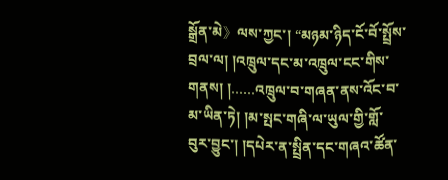སྒྲོན་མེ》ལས་ཀྱང་། “མཉམ་ཉིད་ངོ་བོ་སྤྲོས་བྲལ་ལ། །འཁྲུལ་དང་མ་འཁྲུལ་ངང་གིས་གནས། །……འཁྲུལ་བ་གཞན་ནས་འོང་བ་མ་ཡིན་ཏེ། །མ་སྤང་གཞི་ལ་ཡུལ་གྱི་གློ་བུར་བྱུང་། །དཔེར་ན་སྤྲིན་དང་གཞའ་ཚོན་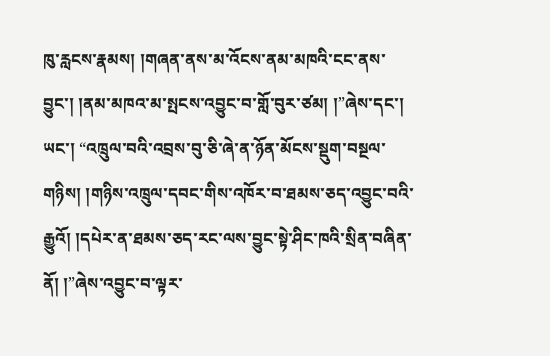ཁུ་རླངས་རྣམས། །གཞན་ནས་མ་འོངས་ནམ་མཁའི་ངང་ནས་བྱུང་། །ནམ་མཁའ་མ་སྤངས་འབྱུང་བ་གློ་བུར་ཙམ། །”ཞེས་དང་། ཡང་། “འཁྲུལ་བའི་འབྲས་བུ་ཅི་ཞེ་ན་ཉོན་མོངས་སྡུག་བསྔལ་གཉིས། །གཉིས་འཁྲུལ་དབང་གིས་འཁོར་བ་ཐམས་ཅད་འབྱུང་བའི་རྒྱུའོ། །དཔེར་ན་ཐམས་ཅད་རང་ལས་བྱུང་སྟེ་ཤིང་ཁའི་སྲིན་བཞིན་ནོ། །”ཞེས་འབྱུང་བ་ལྟར་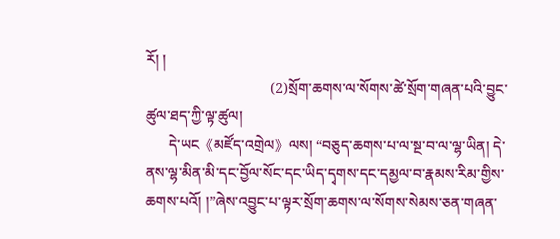རོ། །
                                  (2)སྲོག་ཆགས་ལ་སོགས་ཚེ་སྲོག་གཞན་པའི་བྱུང་ཚུལ་ཐད་ཀྱི་ལྟ་ཚུལ།
      དེ་ཡང《མཛོད་འགྲེལ》ལས། “བཅུད་ཆགས་པ་ལ་སྔ་བ་ལ་ལྷ་ཡིན། དེ་ནས་ལྷ་མིན་མི་དང་བྱོལ་སོང་དང་ཡིད་དྭགས་དང་དམྱལ་བ་རྣམས་རིམ་གྱིས་ཆགས་པའོ། །”ཞེས་འབྱུང་པ་ལྟར་སྲོག་ཆགས་ལ་སོགས་སེམས་ཅན་གཞན་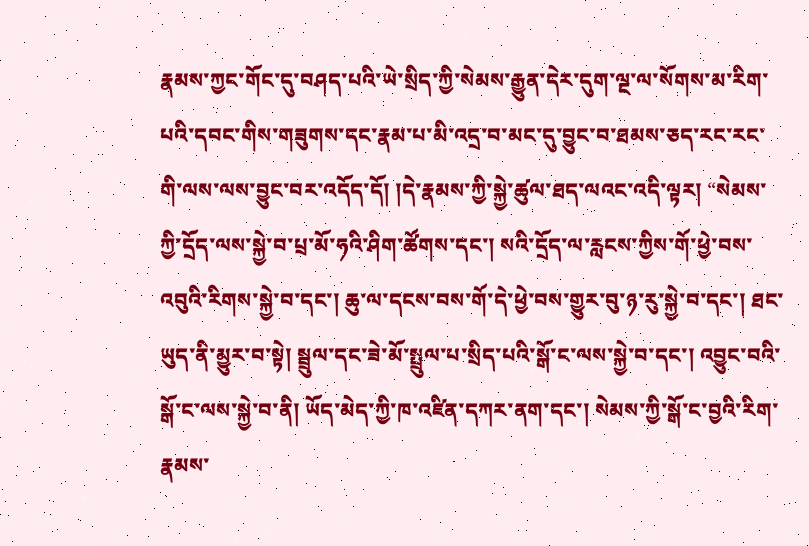རྣམས་ཀྱང་གོང་དུ་བཤད་པའི་ཡེ་སྲིད་ཀྱི་སེམས་རྒྱུན་དེར་དུག་ལྔ་ལ་སོགས་མ་རིག་པའི་དབང་གིས་གཟུགས་དང་རྣམ་པ་མི་འདྲ་བ་མང་དུ་བྱུང་བ་ཐམས་ཅད་རང་རང་གི་ལས་ལས་བྱུང་བར་འདོད་དོ། །དེ་རྣམས་ཀྱི་སྐྱེ་ཚུལ་ཐད་ལའང་འདི་ལྟར། “སེམས་ཀྱི་དྲོད་ལས་སྐྱེ་བ་པྲ་མོ་ཧའི་ཤིག་ཚོགས་དང་། སའི་དྲོད་ལ་རླངས་ཀྱིས་གོ་ཕྱེ་བས་འབུའི་རིགས་སྐྱེ་བ་དང་། ཆུ་ལ་དངས་བས་གོ་དེ་ཕྱེ་བས་གྱུར་བུ་ཉ་རུ་སྐྱེ་བ་དང་། ཐང་ཡུད་ནི་མྱུར་བ་སྟེ། སྦྲུལ་དང་ཟེ་མོ་སྤྲུལ་པ་སྲིད་པའི་སྒོ་ང་ལས་སྐྱེ་བ་དང་། འབྱུང་བའི་སྒོ་ང་ལས་སྐྱེ་བ་ནི། ཡོད་མེད་ཀྱི་ཁ་འཛིན་དཀར་ནག་དང་། སེམས་ཀྱི་སྒོ་ང་བྱའི་རིག་རྣམས་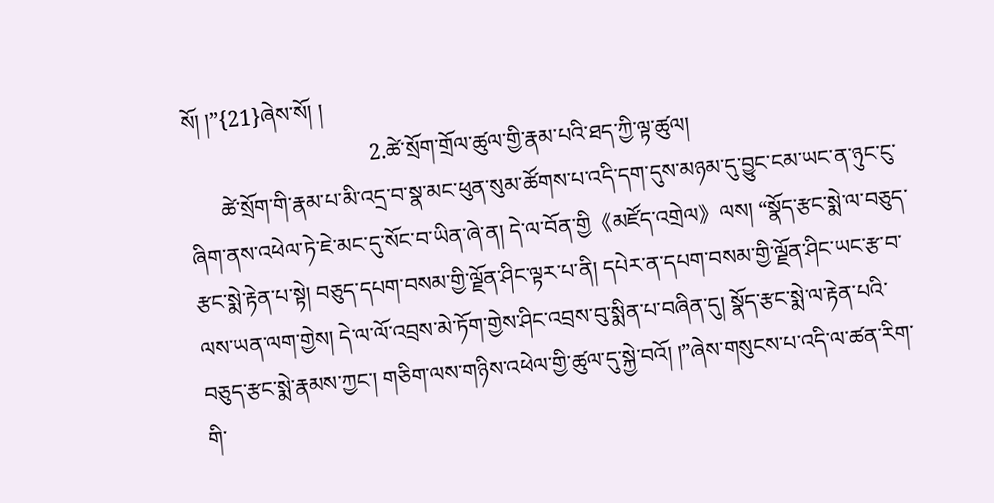སོ། །”{21}ཞེས་སོ། །
                                  2.ཚེ་སྲོག་གྲོལ་ཚུལ་གྱི་རྣམ་པའི་ཐད་ཀྱི་ལྟ་ཚུལ།
      ཚེ་སྲོག་གི་རྣམ་པ་མི་འདྲ་བ་སྣ་མང་ཕུན་སུམ་ཚོགས་པ་འདི་དག་དུས་མཉམ་དུ་བྱུང་ངམ་ཡང་ན་ཉུང་ངུ་ཞིག་ནས་འཕེལ་ཏེ་ཇེ་མང་དུ་སོང་བ་ཡིན་ཞེ་ན། དེ་ལ་བོན་གྱི《མཛོད་འགྲེལ》ལས། “སྣོད་རྩང་སྨེ་ལ་བཅུད་རྩང་སྨེ་རྟེན་པ་སྟེ། བཅུད་དཔག་བསམ་གྱི་ལྗོན་ཤིང་ལྟར་པ་ནི། དཔེར་ན་དཔག་བསམ་གྱི་ལྗོན་ཤིང་ཡང་རྩ་བ་ལས་ཡན་ལག་གྱེས། དེ་ལ་ལོ་འབྲས་མེ་ཏོག་གྱེས་ཤིང་འབྲས་བུ་སྨིན་པ་བཞིན་དུ། སྣོད་རྩང་སྨེ་ལ་རྟེན་པའི་བཅུད་རྩང་སྨེ་རྣམས་ཀྱང་། གཅིག་ལས་གཉིས་འཕེལ་གྱི་ཚུལ་དུ་སྐྱེ་བའོ། །”ཞེས་གསུངས་པ་འདི་ལ་ཚན་རིག་གི་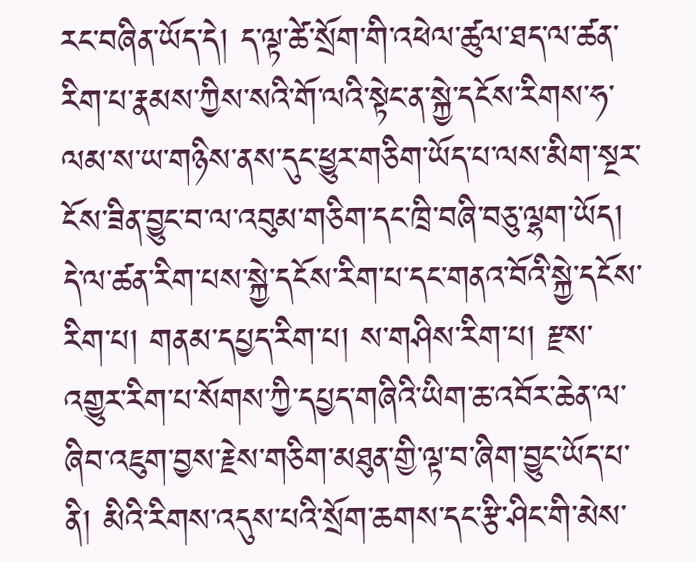རང་བཞིན་ཡོད་དེ། ད་ལྟ་ཚེ་སྲོག་གི་འཕེལ་ཚུལ་ཐད་ལ་ཚན་རིག་པ་རྣམས་ཀྱིས་སའི་གོ་ལའི་སྟེང་ན་སྐྱེ་དངོས་རིགས་ཧ་ལམ་ས་ཡ་གཉིས་ནས་དུང་ཕྱུར་གཅིག་ཡོད་པ་ལས་མིག་སྔར་ངོས་ཟིན་བྱུང་བ་ལ་འབུམ་གཅིག་དང་ཁྲི་བཞི་བཅུ་ལྷག་ཡོད། དེ་ལ་ཚན་རིག་པས་སྐྱེ་དངོས་རིག་པ་དང་གནའ་བོའི་སྐྱེ་དངོས་རིག་པ། གནམ་དཔྱད་རིག་པ། ས་གཤིས་རིག་པ། རྫས་འགྱུར་རིག་པ་སོགས་ཀྱི་དཔྱད་གཞིའི་ཡིག་ཆ་འབོར་ཆེན་ལ་ཞིབ་འཇུག་བྱས་རྗེས་གཅིག་མཐུན་གྱི་ལྟ་བ་ཞིག་བྱུང་ཡོད་པ་ནི། མིའི་རིགས་འདུས་པའི་སྲོག་ཆགས་དང་རྩི་ཤིང་གི་མེས་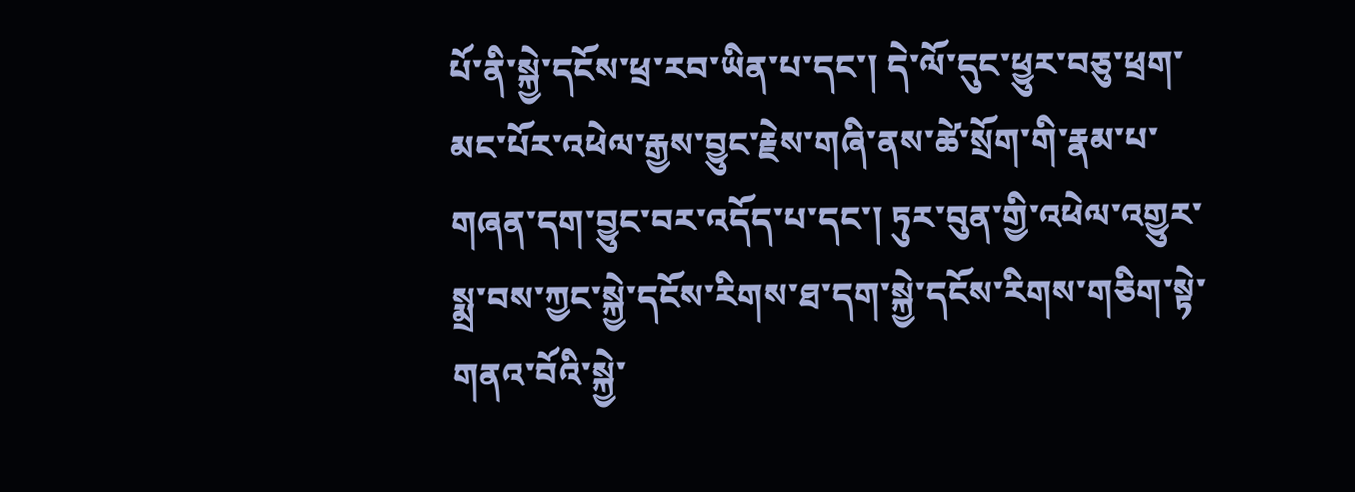པོ་ནི་སྐྱེ་དངོས་ཕྲ་རབ་ཡིན་པ་དང་། དེ་ལོ་དུང་ཕྱུར་བཅུ་ཕྲག་མང་པོར་འཕེལ་རྒྱས་བྱུང་རྗེས་གཞི་ནས་ཚེ་སྲོག་གི་རྣམ་པ་གཞན་དག་བྱུང་བར་འདོད་པ་དང་། ཏུར་བུན་གྱི་འཕེལ་འགྱུར་སྨྲ་བས་ཀྱང་སྐྱེ་དངོས་རིགས་ཐ་དག་སྐྱེ་དངོས་རིགས་གཅིག་སྟེ་གནའ་བོའི་སྐྱེ་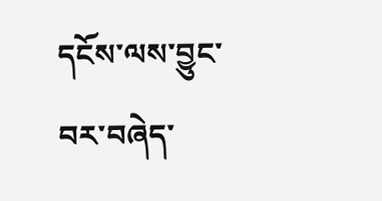དངོས་ལས་བྱུང་བར་བཞེད་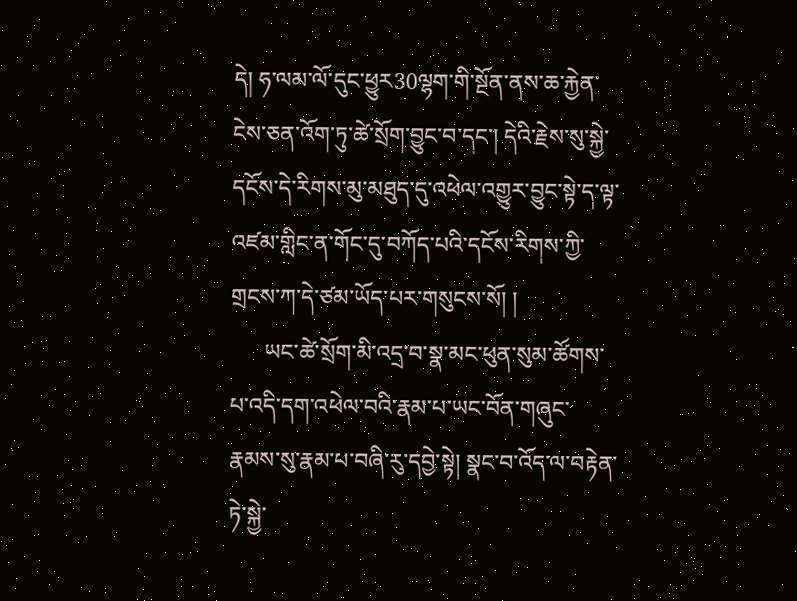དེ། ཧ་ལམ་ལོ་དུང་ཕྱུར30ལྷག་གི་སྔོན་ནས་ཆ་རྐྱེན་ངེས་ཅན་འོག་ཏུ་ཚེ་སྲོག་བྱུང་བ་དང་། དེའི་རྗེས་སུ་སྐྱེ་དངོས་དེ་རིགས་མུ་མཐུད་དུ་འཕེལ་འགྱུར་བྱུང་སྟེ་ད་ལྟ་འཛམ་གླིང་ན་གོང་དུ་བཀོད་པའི་དངོས་རིགས་ཀྱི་གྲངས་ཀ་དེ་ཙམ་ཡོད་པར་གསུངས་སོ། །
      ཡང་ཚེ་སྲོག་མི་འདྲ་བ་སྣ་མང་ཕུན་སུམ་ཚོགས་པ་འདི་དག་འཕེལ་བའི་རྣམ་པ་ཡང་བོན་གཞུང་རྣམས་སུ་རྣམ་པ་བཞི་རུ་དབྱེ་སྟེ། སྣང་བ་འོད་ལ་བརྟེན་ཏེ་སྐྱེ་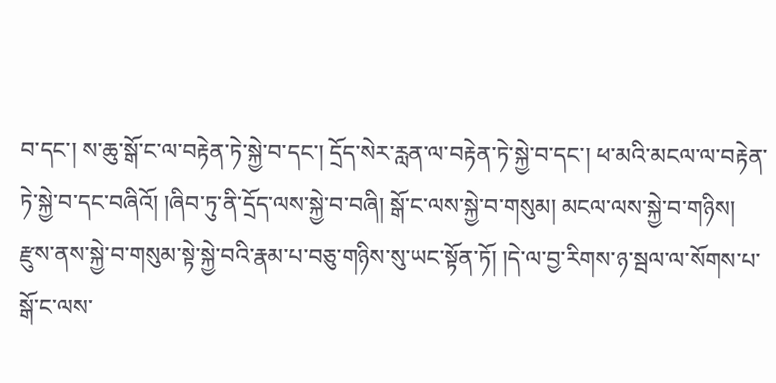བ་དང་། ས་ཆུ་སྒོ་ང་ལ་བརྟེན་ཏེ་སྐྱེ་བ་དང་། དྲོད་སེར་རླན་ལ་བརྟེན་ཏེ་སྐྱེ་བ་དང་། ཕ་མའི་མངལ་ལ་བརྟེན་ཏེ་སྐྱེ་བ་དང་བཞིའོ། །ཞིབ་ཏུ་ནི་དྲོད་ལས་སྐྱེ་བ་བཞི། སྒོ་ང་ལས་སྐྱེ་བ་གསུམ། མངལ་ལས་སྐྱེ་བ་གཉིས། རྫུས་ནས་སྐྱེ་བ་གསུམ་སྟེ་སྐྱེ་བའི་རྣམ་པ་བཅུ་གཉིས་སུ་ཡང་སྟོན་ཏོ། །དེ་ལ་བྱ་རིགས་ཉ་སྦལ་ལ་སོགས་པ་སྒོ་ང་ལས་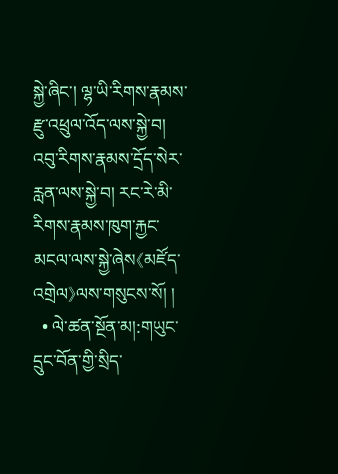སྐྱེ་ཞིང་། ལྷ་ཡི་རིགས་རྣམས་རྫུ་འཕྲུལ་འོད་ལས་སྐྱེ་བ། འབུ་རིགས་རྣམས་དྲོད་སེར་རླན་ལས་སྐྱེ་བ། རང་རེ་མི་རིགས་རྣམས་ཁུག་རྐྱང་མངལ་ལས་སྐྱེ་ཞེས《མཛོད་འགྲེལ》ལས་གསུངས་སོ། །
  • ལེ་ཚན་སྔོན་མ།:གཡུང་དྲུང་བོན་གྱི་སྲིད་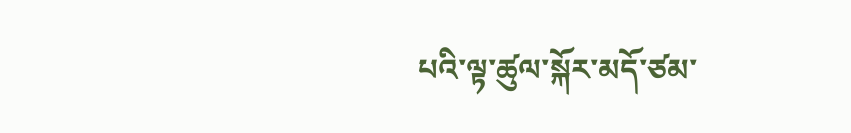པའི་ལྟ་ཚུལ་སྐོར་མདོ་ཙམ་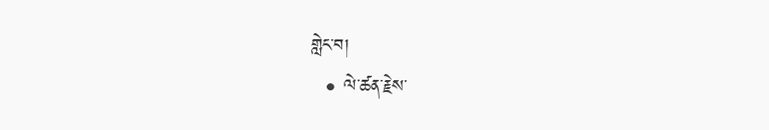གླེང་བ།
  • ལེ་ཚན་རྗེས་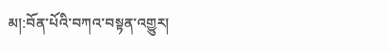མ།:བོན་པོའི་བཀའ་བསྟན་འགྱུར།